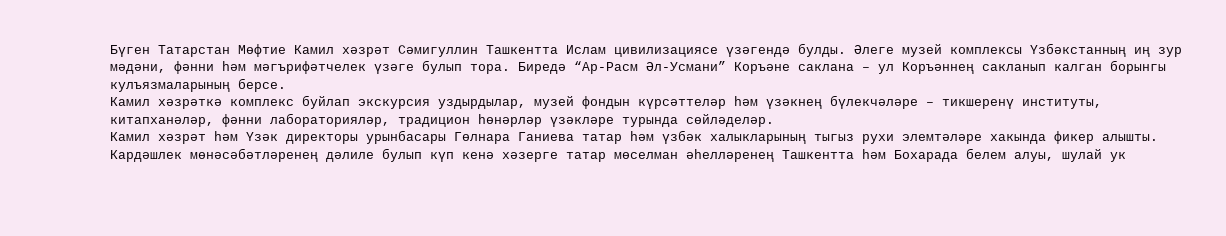Бүген Татарстан Мөфтие Камил хәзрәт Сәмигуллин Ташкентта Ислам цивилизациясе үзәгендә булды. Әлеге музей комплексы Үзбәкстанның иң зур мәдәни, фәнни һәм мәгърифәтчелек үзәге булып тора. Биредә “Ар-Расм Әл-Усмани” Коръәне саклана – ул Коръәннең сакланып калган борынгы кулъязмаларының берсе.
Камил хәзрәткә комплекс буйлап экскурсия уздырдылар, музей фондын күрсәттеләр һәм үзәкнең бүлекчәләре – тикшеренү институты, китапханәләр, фәнни лабораторияләр, традицион һөнәрләр үзәкләре турында сөйләделәр.
Камил хәзрәт һәм Үзәк директоры урынбасары Гөлнара Ганиева татар һәм үзбәк халыкларының тыгыз рухи элемтәләре хакында фикер алышты. Кардәшлек мөнәсәбәтләренең дәлиле булып күп кенә хәзерге татар мөселман әһелләренең Ташкентта һәм Бохарада белем алуы, шулай ук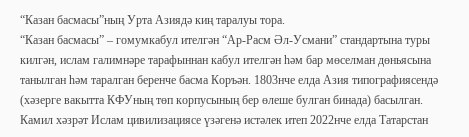“Казан басмасы”ның Урта Азиядә киң таралуы тора.
“Казан басмасы” – гомумкабул ителгән “Ар-Расм Әл-Усмани” стандартына туры килгән, ислам галимнәре тарафыннан кабул ителгән һәм бар мөселман дөньясына танылган һәм таралган беренче басма Коръән. 1803нче елда Азия типографиясендә (хәзерге вакытта КФУның төп корпусының бер өлеше булган бинада) басылган.
Камил хәзрәт Ислам цивилизациясе үзәгенә истәлек итеп 2022нче елда Татарстан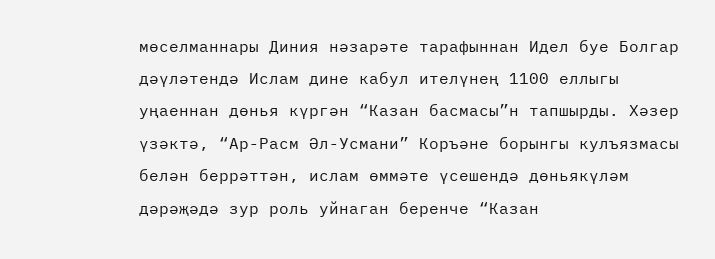мөселманнары Диния нәзарәте тарафыннан Идел буе Болгар дәүләтендә Ислам дине кабул ителүнең 1100 еллыгы уңаеннан дөнья күргән “Казан басмасы”н тапшырды. Хәзер үзәктә, “Ар-Расм Әл-Усмани” Коръәне борынгы кулъязмасы белән беррәттән, ислам өммәте үсешендә дөньякүләм дәрәҗәдә зур роль уйнаган беренче “Казан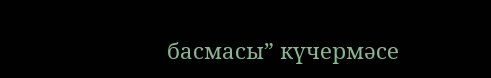басмасы” күчермәсе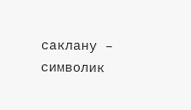саклану – символик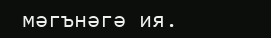мәгънәгә ия.